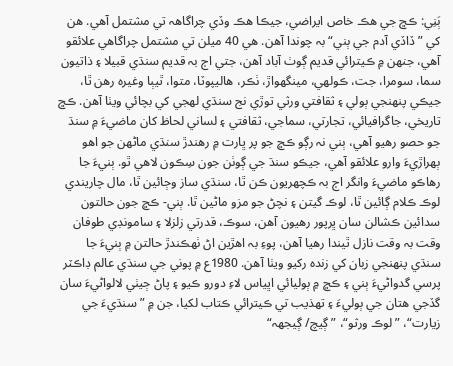ٻَنِي: ڪڇ جي هڪ خاص ايراضي، جيڪا هڪ وڏي چراگاھہ تي مشتمل آهي. هن کي ”ڏاڏي آدم جي ٻني“ بہ چوندا آهن. هي 40 ميلن تي مشتمل چراگاهي علائقو آهي، جنهن ۾ ڪيترائي قديم ڳوٺ آباد آهن، جتي اڄ بہ قديم سنڌي قبيلا ۽ ذاتيون سما، سومرا، جت، ڪولهي، مينگهواڙ، ٺڪر، هاليپوٽا، متوا، ٿيٻا وغيرہ رهن ٿا، جيڪي پنھنجي ٻولي ۽ ثقافتي ورثي توڙي نج سنڌي لهجي کي بچائي ويٺا آهن. ڪڇ تاريخي، جاگرافيائي، تجارتي، سماجي، ثقافتي ۽ لساني لحاظ کان ماضيءَ ۾ سنڌ جو حصو رهيو آهي، ٻني نہ رڳو ڪڇ جو پر ڀارت ۾ رهندڙ سنڌي ماڻهن جو اهو ٻھراڙيءَ وارو علائقو آهي، جيڪو سنڌ جي ڳوٺن جون سِڪون لاهي ٿو. ٻنيءَ جا رهاڪو ماضيءَ وانگر اڄ بہ ڪچهريون ڪن ٿا، سنڌي ساز وڄائين ٿا، مال چاريندي لوڪ ڪلام ڳائين ٿا، لوڪ گيتن ۽ نچڻ جو مزو ماڻين ٿا. ٻني- ڪڇ جون حالتون سدائين ڪشالن سان ڀرپور رهيون آهن، سوڪ، قدرتي زلزلا ۽ سامونڊي طوفان وقت بہ وقت نازل ٿيندا رهيا آهن، پوءِ بہ اهڙين اڻ ٺهڪندڙ حالتن ۾ ٻنيءَ جا سنڌي پنھنجي زبان کي زندہ رکيو ويٺا آهن. 1980ع ۾ پوني جي سنڌي عالم ڊاڪٽر پرسي گدواڻيءَ ٻني ۽ ڪڇ ۾ ٻوليائي اڀياس لاءِ دورو ڪيو ۽ پاڻ ڄيٺي لالواڻيءَ سان گڏجي هتان جي ٻوليءَ ۽ تھذيب تي ڪيترائي ڪتاب لکيا، جن ۾ ”سنڌيءَ جي زيارت“، ”لوڪ ورثو“، ”ڳيچ/ ڳيجهہ“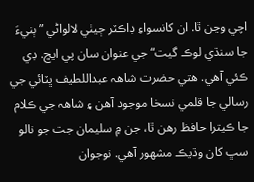اچي وڃن ٿا. ان کانسواءِ ڊاڪٽر ڄيٺي لالواڻي ”ٻنيءَ جا سنڌي لوڪ گيت“ جي عنوان سان پي ايڇ. ڊي ڪئي آهي. هتي حضرت شاھہ عبداللطيف ڀٽائي جي رسالي جا قلمي نسخا موجود آهن ۽ شاھہ جي ڪلام جا ڪيترا حافظ رهن ٿا، جن ۾ سليمان جت جو نالو سڀ کان وڌيڪ مشھور آهي. نوجوان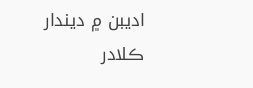اديبن ۾ ديندار ڪلادر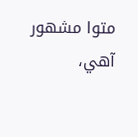متوا مشھور آهي،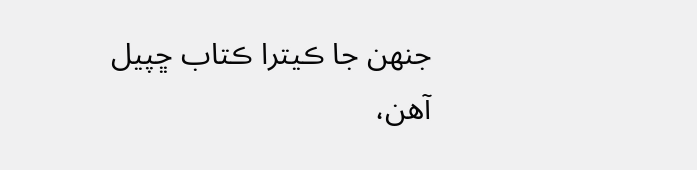جنهن جا ڪيترا ڪتاب ڇپيل آهن،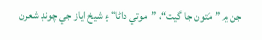جن ۾ ”مَتون جا گيت“، ”موتي داڻا“ ۽ شيخ اياز جي چونڊ شعرن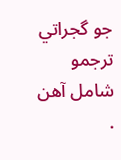جو گجراتي ترجمو شامل آهن .